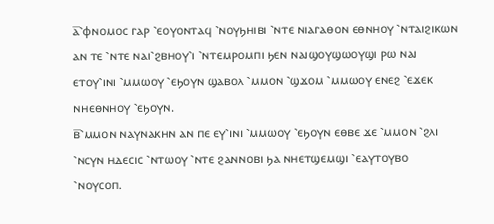ⲁ̅⳿ⲫⲛⲟⲙⲟⲥ ⲅⲁⲣ ⳿ⲉⲟⲩⲟⲛⲧⲁϥ ⳿ⲛⲟⲩϧⲏⲓⲃⲓ ⳿ⲛⲧⲉ ⲛⲓⲁⲅⲁⲑⲟⲛ ⲉⲑⲛⲏⲟⲩ ⳿ⲛⲧⲁⲓϩⲓⲕⲱⲛ ⲁⲛ ⲧⲉ ⳿ⲛⲧⲉ ⲛⲁⲓ⳿ϩⲃⲏⲟⲩ⳿ⲓ ⳿ⲛⲧⲉⲙⲣⲟⲙⲡⲓ ϧⲉⲛ ⲛⲁⲓϣⲟⲩϣⲱⲟⲩϣⲓ ⲣⲱ ⲛⲁⲓ ⲉⲧⲟⲩ⳿ⲓⲛⲓ ⳿ⲙⲙⲱⲟⲩ ⳿ⲉϧⲟⲩⲛ ϣⲁⲃⲟⲗ ⳿ⲙⲙⲟⲛ ⳿ϣϫⲟⲙ ⳿ⲙⲙⲱⲟⲩ ⲉⲛⲉϩ ⳿ⲉϫⲉⲕ ⲛⲏⲉⲑⲛⲏⲟⲩ ⳿ⲉϧⲟⲩⲛ.
ⲃ̅⳿ⲙⲙⲟⲛ ⲛⲁⲩⲛⲁⲕⲏⲛ ⲁⲛ ⲡⲉ ⲉⲩ⳿ⲓⲛⲓ ⳿ⲙⲙⲱⲟⲩ ⳿ⲉϧⲟⲩⲛ ⲉⲑⲃⲉ ϫⲉ ⳿ⲙⲙⲟⲛ ⳿ϩⲗⲓ ⳿ⲛⲥⲩⲛ ⲏⲇⲉⲥⲓⲥ ⳿ⲛⲧⲱⲟⲩ ⳿ⲛⲧⲉ ϩⲁⲛⲛⲟⲃⲓ ϧⲁ ⲛⲏⲉⲧϣⲉⲙϣⲓ ⳿ⲉⲁⲩⲧⲟⲩⲃⲟ ⳿ⲛⲟⲩⲥⲟⲡ.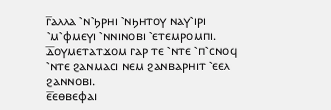ⲅ̅ⲁⲗⲗⲁ ⳿ⲛ⳿ϧⲣⲏⲓ ⳿ⲛϧⲏⲧⲟⲩ ⲛⲁⲩ⳿ⲓⲣⲓ ⳿ⲙ⳿ⲫⲙⲉⲩⲓ ⳿ⲛⲛⲓⲛⲟⲃⲓ ⳿ⲉⲧⲉⲙⲣⲟⲙⲡⲓ.
ⲇ̅ⲟⲩⲙⲉⲧⲁⲧϫⲟⲙ ⲅⲁⲣ ⲧⲉ ⳿ⲛⲧⲉ ⳿ⲡ⳿ⲥⲛⲟϥ ⳿ⲛⲧⲉ ϩⲁⲛⲙⲁⲥⲓ ⲛⲉⲙ ϩⲁⲛⲃⲁⲣⲏⲓⲧ ⳿ⲉⲉⲗ ϩⲁⲛⲛⲟⲃⲓ.
ⲉ̅ⲉⲑⲃⲉⲫⲁⲓ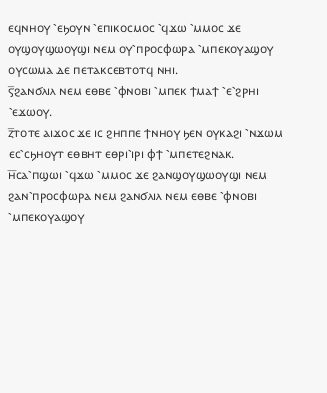ⲉϥⲛⲏⲟⲩ ⳿ⲉϧⲟⲩⲛ ⳿ⲉⲡⲓⲕⲟⲥⲙⲟⲥ ⳿ϥϫⲱ ⳿ⲙⲙⲟⲥ ϫⲉ ⲟⲩϣⲟⲩϣⲱⲟⲩϣⲓ ⲛⲉⲙ ⲟⲩ⳿ⲡⲣⲟⲥⲫⲱⲣⲁ ⳿ⲙⲡⲉⲕⲟⲩⲁϣⲟⲩ ⲟⲩⲥⲱⲙⲁ ⲇⲉ ⲡⲉⲧⲁⲕⲥⲉⲃⲧⲟⲧϥ ⲛⲏⲓ.
ⲋ̅ϩⲁⲛϭⲗⲓⲗ ⲛⲉⲙ ⲉⲑⲃⲉ ⳿ⲫⲛⲟⲃⲓ ⳿ⲙⲡⲉⲕ ϯⲙⲁϯ ⳿ⲉ⳿ϩⲣⲏⲓ ⳿ⲉϫⲱⲟⲩ.
ⲍ̅ⲧⲟⲧⲉ ⲁⲓϫⲟⲥ ϫⲉ ⲓⲥ ϩⲏⲡⲡⲉ ϯⲛⲏⲟⲩ ϧⲉⲛ ⲟⲩⲕⲁϩⲓ ⳿ⲛϫⲱⲙ ⲉⲥ⳿ⲥϧⲏⲟⲩⲧ ⲉⲑⲃⲏⲧ ⲉⲑⲣⲓ⳿ⲓⲣⲓ ⲫϯ ⳿ⲙⲡⲉⲧⲉϩⲛⲁⲕ.
ⲏ̅ⲥⲁ⳿ⲡϣⲱⲓ ⳿ϥϫⲱ ⳿ⲙⲙⲟⲥ ϫⲉ ϩⲁⲛϣⲟⲩϣⲱⲟⲩϣⲓ ⲛⲉⲙ ϩⲁⲛ⳿ⲡⲣⲟⲥⲫⲱⲣⲁ ⲛⲉⲙ ϩⲁⲛϭⲗⲓⲗ ⲛⲉⲙ ⲉⲑⲃⲉ ⳿ⲫⲛⲟⲃⲓ ⳿ⲙⲡⲉⲕⲟⲩⲁϣⲟⲩ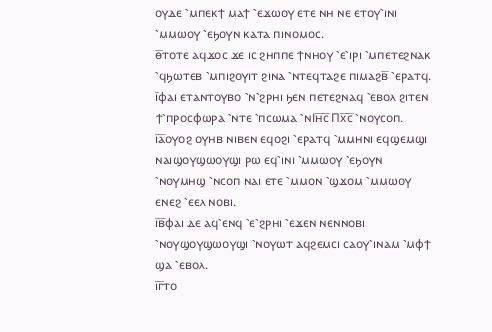ⲟⲩⲇⲉ ⳿ⲙⲡⲉⲕϯ ⲙⲁϯ ⳿ⲉϫⲱⲟⲩ ⲉⲧⲉ ⲛⲏ ⲛⲉ ⲉⲧⲟⲩ⳿ⲓⲛⲓ ⳿ⲙⲙⲱⲟⲩ ⳿ⲉϧⲟⲩⲛ ⲕⲁⲧⲁ ⲡⲓⲛⲟⲙⲟⲥ.
ⲑ̅ⲧⲟⲧⲉ ⲁϥϫⲟⲥ ϫⲉ ⲓⲥ ϩⲏⲡⲡⲉ ϯⲛⲏⲟⲩ ⳿ⲉ⳿ⲓⲣⲓ ⳿ⲙⲡⲉⲧⲉϩⲛⲁⲕ ⳿ϥϧⲱⲧⲉⲃ ⳿ⲙⲡⲓϩⲟⲩⲓⲧ ϩⲓⲛⲁ ⳿ⲛⲧⲉϥⲧⲁϩⲉ ⲡⲓⲙⲁϩⲃ̅ ⳿ⲉⲣⲁⲧϥ.
ⲓ̅ⲫⲁⲓ ⲉⲧⲁⲛⲧⲟⲩⲃⲟ ⳿ⲛ⳿ϩⲣⲏⲓ ϧⲉⲛ ⲡⲉⲧⲉϩⲛⲁϥ ⳿ⲉⲃⲟⲗ ϩⲓⲧⲉⲛ ϯ⳿ⲡⲣⲟⲥⲫⲱⲣⲁ ⳿ⲛⲧⲉ ⳿ⲡⲥⲱⲙⲁ ⳿ⲛⲒⲏ̅ⲥ̅ Ⲡⲭ̅ⲥ̅ ⳿ⲛⲟⲩⲥⲟⲡ.
ⲓ̅ⲁ̅ⲟⲩⲟϩ ⲟⲩⲏⲃ ⲛⲓⲃⲉⲛ ⲉϥⲟϩⲓ ⳿ⲉⲣⲁⲧϥ ⳿ⲙⲙⲏⲛⲓ ⲉϥϣⲉⲙϣⲓ ⲛⲁⲓϣⲟⲩϣⲱⲟⲩϣⲓ ⲣⲱ ⲉϥ⳿ⲓⲛⲓ ⳿ⲙⲙⲱⲟⲩ ⳿ⲉϧⲟⲩⲛ ⳿ⲛⲟⲩⲙⲏϣ ⳿ⲛⲥⲟⲡ ⲛⲁⲓ ⲉⲧⲉ ⳿ⲙⲙⲟⲛ ⳿ϣϫⲟⲙ ⳿ⲙⲙⲱⲟⲩ ⲉⲛⲉϩ ⳿ⲉⲉⲗ ⲛⲟⲃⲓ.
ⲓ̅ⲃ̅ⲫⲁⲓ ⲇⲉ ⲁϥ⳿ⲉⲛϥ ⳿ⲉ⳿ϩⲣⲏⲓ ⳿ⲉϫⲉⲛ ⲛⲉⲛⲛⲟⲃⲓ ⳿ⲛⲟⲩϣⲟⲩϣⲱⲟⲩϣⲓ ⳿ⲛⲟⲩⲱⲧ ⲁϥϩⲉⲙⲥⲓ ⲥⲁⲟⲩ⳿ⲓⲛⲁⲙ ⳿ⲙⲫϯ ϣⲁ ⳿ⲉⲃⲟⲗ.
ⲓ̅ⲅ̅ⲧⲟ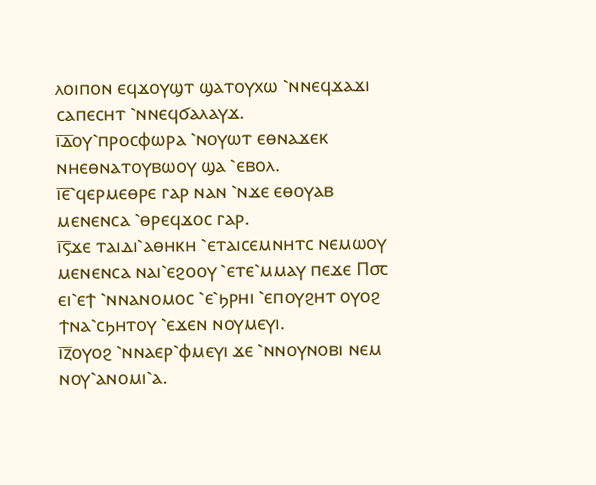ⲗⲟⲓⲡⲟⲛ ⲉϥϫⲟⲩϣⲧ ϣⲁⲧⲟⲩⲭⲱ ⳿ⲛⲛⲉϥϫⲁϫⲓ ⲥⲁⲡⲉⲥⲏⲧ ⳿ⲛⲛⲉϥϭⲁⲗⲁⲩϫ.
ⲓ̅ⲇ̅ⲟⲩ⳿ⲡⲣⲟⲥⲫⲱⲣⲁ ⳿ⲛⲟⲩⲱⲧ ⲉⲑⲛⲁϫⲉⲕ ⲛⲏⲉⲑⲛⲁⲧⲟⲩⲃⲱⲟⲩ ϣⲁ ⳿ⲉⲃⲟⲗ.
ⲓ̅ⲉ̅⳿ϥⲉⲣⲙⲉⲑⲣⲉ ⲅⲁⲣ ⲛⲁⲛ ⳿ⲛϫⲉ ⲉⲑⲟⲩⲁⲃ ⲙⲉⲛⲉⲛⲥⲁ ⳿ⲑⲣⲉϥϫⲟⲥ ⲅⲁⲣ.
ⲓ̅ⲋ̅ϫⲉ ⲧⲁⲓⲇⲓ⳿ⲁⲑⲏⲕⲏ ⳿ⲉⲧⲁⲓⲥⲉⲙⲛⲏⲧⲥ ⲛⲉⲙⲱⲟⲩ ⲙⲉⲛⲉⲛⲥⲁ ⲛⲁⲓ⳿ⲉϩⲟⲟⲩ ⳿ⲉⲧⲉ⳿ⲙⲙⲁⲩ ⲡⲉϫⲉ Ⲡ⳪ ⲉⲓ⳿ⲉϯ ⳿ⲛⲛⲁⲛⲟⲙⲟⲥ ⳿ⲉ⳿ϧⲣⲏⲓ ⳿ⲉⲡⲟⲩϩⲏⲧ ⲟⲩⲟϩ ϯⲛⲁ⳿ⲥϧⲏⲧⲟⲩ ⳿ⲉϫⲉⲛ ⲛⲟⲩⲙⲉⲩⲓ.
ⲓ̅ⲍ̅ⲟⲩⲟϩ ⳿ⲛⲛⲁⲉⲣ⳿ⲫⲙⲉⲩⲓ ϫⲉ ⳿ⲛⲛⲟⲩⲛⲟⲃⲓ ⲛⲉⲙ ⲛⲟⲩ⳿ⲁⲛⲟⲙⲓ⳿ⲁ.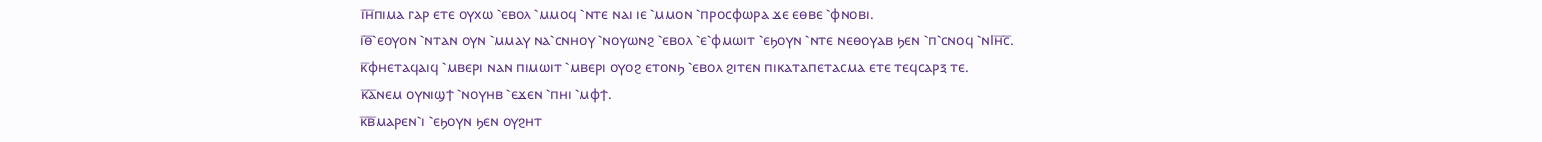ⲓ̅ⲏ̅ⲡⲓⲙⲁ ⲅⲁⲣ ⲉⲧⲉ ⲟⲩⲭⲱ ⳿ⲉⲃⲟⲗ ⳿ⲙⲙⲟϥ ⳿ⲛⲧⲉ ⲛⲁⲓ ⲓⲉ ⳿ⲙⲙⲟⲛ ⳿ⲡⲣⲟⲥⲫⲱⲣⲁ ϫⲉ ⲉⲑⲃⲉ ⳿ⲫⲛⲟⲃⲓ.
ⲓ̅ⲑ̅⳿ⲉⲟⲩⲟⲛ ⳿ⲛⲧⲁⲛ ⲟⲩⲛ ⳿ⲙⲙⲁⲩ ⲛⲁ⳿ⲥⲛⲏⲟⲩ ⳿ⲛⲟⲩⲱⲛϩ ⳿ⲉⲃⲟⲗ ⳿ⲉ⳿ⲫⲙⲱⲓⲧ ⳿ⲉϧⲟⲩⲛ ⳿ⲛⲧⲉ ⲛⲉⲑⲟⲩⲁⲃ ϧⲉⲛ ⳿ⲡ⳿ⲥⲛⲟϥ ⳿ⲛⲒⲏ̅ⲥ̅.
ⲕ̅ⲫⲏⲉⲧⲁϥⲁⲓϥ ⳿ⲙⲃⲉⲣⲓ ⲛⲁⲛ ⲡⲓⲙⲱⲓⲧ ⳿ⲙⲃⲉⲣⲓ ⲟⲩⲟϩ ⲉⲧⲟⲛϧ ⳿ⲉⲃⲟⲗ ϩⲓⲧⲉⲛ ⲡⲓⲕⲁⲧⲁⲡⲉⲧⲁⲥⲙⲁ ⲉⲧⲉ ⲧⲉϥⲥⲁⲣⲝ ⲧⲉ.
ⲕ̅ⲁ̅ⲛⲉⲙ ⲟⲩⲛⲓϣϯ ⳿ⲛⲟⲩⲏⲃ ⳿ⲉϫⲉⲛ ⳿ⲡⲏⲓ ⳿ⲙⲫϯ.
ⲕ̅ⲃ̅ⲙⲁⲣⲉⲛ⳿ⲓ ⳿ⲉϧⲟⲩⲛ ϧⲉⲛ ⲟⲩϩⲏⲧ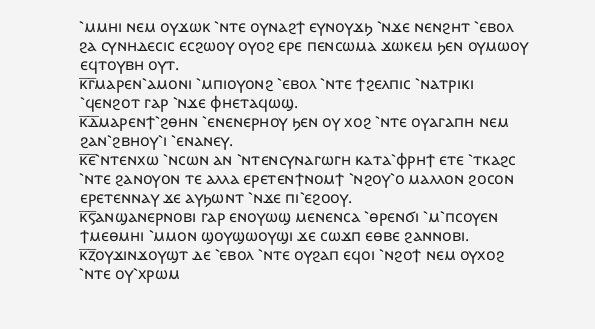⳿ⲙⲙⲏⲓ ⲛⲉⲙ ⲟⲩϫⲱⲕ ⳿ⲛⲧⲉ ⲟⲩⲛⲁϩϯ ⲉⲩⲛⲟⲩϫϧ ⳿ⲛϫⲉ ⲛⲉⲛϩⲏⲧ ⳿ⲉⲃⲟⲗ ϩⲁ ⲥⲩⲛⲏⲇⲉⲥⲓⲥ ⲉⲥϩⲱⲟⲩ ⲟⲩⲟϩ ⲉⲣⲉ ⲡⲉⲛⲥⲱⲙⲁ ϫⲱⲕⲉⲙ ϧⲉⲛ ⲟⲩⲙⲱⲟⲩ ⲉϥⲧⲟⲩⲃⲏ ⲟⲩⲧ.
ⲕ̅ⲅ̅ⲙⲁⲣⲉⲛ⳿ⲁⲙⲟⲛⲓ ⳿ⲙⲡⲓⲟⲩⲟⲛϩ ⳿ⲉⲃⲟⲗ ⳿ⲛⲧⲉ ϯϩⲉⲗⲡⲓⲥ ⳿ⲛⲁⲧⲣⲓⲕⲓ ⳿ϥⲉⲛϩⲟⲧ ⲅⲁⲣ ⳿ⲛϫⲉ ⲫⲏⲉⲧⲁϥⲱϣ.
ⲕ̅ⲇ̅ⲙⲁⲣⲉⲛϯ⳿ϩⲑⲏⲛ ⳿ⲉⲛⲉⲛⲉⲣⲏⲟⲩ ϧⲉⲛ ⲟⲩ ⲭⲟϩ ⳿ⲛⲧⲉ ⲟⲩⲁⲅⲁⲡⲏ ⲛⲉⲙ ϩⲁⲛ⳿ϩⲃⲏⲟⲩ⳿ⲓ ⳿ⲉⲛⲁⲛⲉⲩ.
ⲕ̅ⲉ̅⳿ⲛⲧⲉⲛⲭⲱ ⳿ⲛⲥⲱⲛ ⲁⲛ ⳿ⲛⲧⲉⲛⲥⲩⲛⲁⲅⲱⲅⲏ ⲕⲁⲧⲁ⳿ⲫⲣⲏϯ ⲉⲧⲉ ⳿ⲧⲕⲁϩⲥ ⳿ⲛⲧⲉ ϩⲁⲛⲟⲩⲟⲛ ⲧⲉ ⲁⲗⲗⲁ ⲉⲣⲉⲧⲉⲛϯⲛⲟⲙϯ ⳿ⲛϩⲟⲩ⳿ⲟ ⲙⲁⲗⲗⲟⲛ ϩⲟⲥⲟⲛ ⲉⲣⲉⲧⲉⲛⲛⲁⲩ ϫⲉ ⲁⲩϧⲱⲛⲧ ⳿ⲛϫⲉ ⲡⲓ⳿ⲉϩⲟⲟⲩ.
ⲕ̅ⲋ̅ⲁⲛϣⲁⲛⲉⲣⲛⲟⲃⲓ ⲅⲁⲣ ⲉⲛⲟⲩⲱϣ ⲙⲉⲛⲉⲛⲥⲁ ⳿ⲑⲣⲉⲛϭⲓ ⳿ⲙ⳿ⲡⲥⲟⲩⲉⲛ ϯⲙⲉⲑⲙⲏⲓ ⳿ⲙⲙⲟⲛ ϣⲟⲩϣⲱⲟⲩϣⲓ ϫⲉ ⲥⲱϫⲡ ⲉⲑⲃⲉ ϩⲁⲛⲛⲟⲃⲓ.
ⲕ̅ⲍ̅ⲟⲩϫⲓⲛϫⲟⲩϣⲧ ⲇⲉ ⳿ⲉⲃⲟⲗ ⳿ⲛⲧⲉ ⲟⲩϩⲁⲡ ⲉϥⲟⲓ ⳿ⲛϩⲟϯ ⲛⲉⲙ ⲟⲩⲭⲟϩ ⳿ⲛⲧⲉ ⲟⲩ⳿ⲭⲣⲱⲙ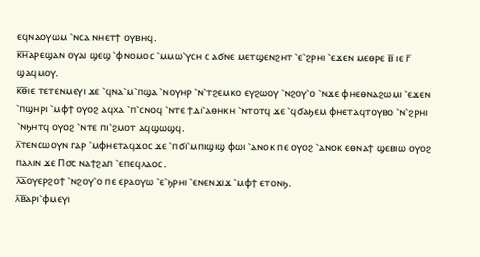ⲉϥⲛⲁⲟⲩⲱⲙ ⳿ⲛⲥⲁ ⲛⲏⲉⲧϯ ⲟⲩⲃⲏϥ.
ⲕ̅ⲏ̅ⲁⲣⲉϣⲁⲛ ⲟⲩⲁⲓ ϣⲉϣ ⳿ⲫⲛⲟⲙⲟⲥ ⳿ⲙⲙⲱ⳿ⲩⲥⲏ ⲥ ⲁϭⲛⲉ ⲙⲉⲧϣⲉⲛϩⲏⲧ ⳿ⲉ⳿ϩⲣⲏⲓ ⳿ⲉϫⲉⲛ ⲙⲉⲑⲣⲉ ⲃ̅ ⲓⲉ ⲅ̅ ϣⲁϥⲙⲟⲩ.
ⲕ̅ⲑ̅ⲓⲉ ⲧⲉⲧⲉⲛⲙⲉⲩⲓ ϫⲉ ⳿ϥⲛⲁ⳿ⲙ⳿ⲡϣⲁ ⳿ⲛⲟⲩⲏⲣ ⳿ⲛ⳿ⲧϩⲉⲙⲕⲟ ⲉⲩϩⲱⲟⲩ ⳿ⲛϩⲟⲩ⳿ⲟ ⳿ⲛϫⲉ ⲫⲏⲉⲑⲛⲁϩⲱⲙⲓ ⳿ⲉϫⲉⲛ ⳿ⲡϣⲏⲣⲓ ⳿ⲙⲫϯ ⲟⲩⲟϩ ⲁϥⲭⲁ ⳿ⲡ⳿ⲥⲛⲟϥ ⳿ⲛⲧⲉ ϯⲇⲓ⳿ⲁⲑⲏⲕⲏ ⳿ⲛⲧⲟⲧϥ ϫⲉ ⳿ϥϭⲁϧⲉⲙ ⲫⲏⲉⲧⲁϥⲧⲟⲩⲃⲟ ⳿ⲛ⳿ϩⲣⲏⲓ ⳿ⲛϧⲏⲧϥ ⲟⲩⲟϩ ⳿ⲛⲧⲉ ⲡⲓ⳿ϩⲙⲟⲧ ⲁϥϣⲱϣϥ.
ⲗ̅ⲧⲉⲛⲥⲱⲟⲩⲛ ⲅⲁⲣ ⳿ⲙⲫⲏⲉⲧⲁϥϫⲟⲥ ϫⲉ ⳿ⲡϭⲓ⳿ⲙⲡⲓϣⲓϣ ⲫⲱⲓ ⳿ⲁⲛⲟⲕ ⲡⲉ ⲟⲩⲟϩ ⳿ⲁⲛⲟⲕ ⲉⲑⲛⲁϯ ϣⲉⲃⲓⲱ ⲟⲩⲟϩ ⲡⲁⲗⲓⲛ ϫⲉ Ⲡ⳪ ⲛⲁϯϩⲁⲡ ⳿ⲉⲡⲉϥⲗⲁⲟⲥ.
ⲗ̅ⲁ̅ⲟⲩⲉⲣϩⲟϯ ⳿ⲛϩⲟⲩ⳿ⲟ ⲡⲉ ⲉⲣⲁⲟⲩⲱ ⳿ⲉ⳿ϧⲣⲏⲓ ⳿ⲉⲛⲉⲛϫⲓϫ ⳿ⲙⲫϯ ⲉⲧⲟⲛϧ.
ⲗ̅ⲃ̅ⲁⲣⲓ⳿ⲫⲙⲉⲩⲓ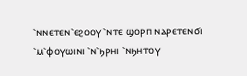⳿ⲛⲛⲉⲧⲉⲛ⳿ⲉϩⲟⲟⲩ ⳿ⲛⲧⲉ ϣⲟⲣⲡ ⲛⲁⲣⲉⲧⲉⲛϭⲓ ⳿ⲙ⳿ⲫⲟⲩⲱⲓⲛⲓ ⳿ⲛ⳿ϧⲣⲏⲓ ⳿ⲛϧⲏⲧⲟⲩ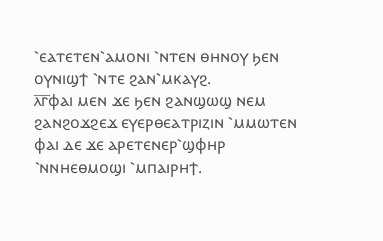⳿ⲉⲁⲧⲉⲧⲉⲛ⳿ⲁⲙⲟⲛⲓ ⳿ⲛⲧⲉⲛ ⲑⲏⲛⲟⲩ ϧⲉⲛ ⲟⲩⲛⲓϣϯ ⳿ⲛⲧⲉ ϩⲁⲛ⳿ⲙⲕⲁⲩϩ.
ⲗ̅ⲅ̅ⲫⲁⲓ ⲙⲉⲛ ϫⲉ ϧⲉⲛ ϩⲁⲛϣⲱϣ ⲛⲉⲙ ϩⲁⲛϩⲟϫϩⲉϫ ⲉⲩⲉⲣⲑⲉⲁⲧⲣⲓⲍⲓⲛ ⳿ⲙⲙⲱⲧⲉⲛ ⲫⲁⲓ ⲇⲉ ϫⲉ ⲁⲣⲉⲧⲉⲛⲉⲣ⳿ϣⲫⲏⲣ ⳿ⲛⲛⲏⲉⲑⲙⲟϣⲓ ⳿ⲙⲡⲁⲓⲣⲏϯ.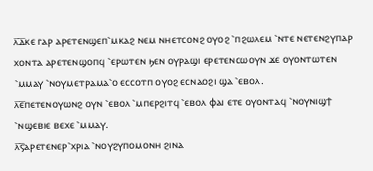ⲗ̅ⲇ̅ⲕⲉ ⲅⲁⲣ ⲁⲣⲉⲧⲉⲛϣⲉⲡ⳿ⲙⲕⲁϩ ⲛⲉⲙ ⲛⲏⲉⲧⲥⲟⲛϩ ⲟⲩⲟϩ ⳿ⲡϩⲱⲗⲉⲙ ⳿ⲛⲧⲉ ⲛⲉⲧⲉⲛϩⲩⲡⲁⲣ ⲭⲟⲛⲧⲁ ⲁⲣⲉⲧⲉⲛϣⲟⲡϥ ⳿ⲉⲣⲱⲧⲉⲛ ϧⲉⲛ ⲟⲩⲣⲁϣⲓ ⲉⲣⲉⲧⲉⲛⲥⲱⲟⲩⲛ ϫⲉ ⲟⲩⲟⲛⲧⲱⲧⲉⲛ ⳿ⲙⲙⲁⲩ ⳿ⲛⲟⲩⲙⲉⲧⲣⲁⲙⲁ⳿ⲟ ⲉⲥⲥⲟⲧⲡ ⲟⲩⲟϩ ⲉⲥⲛⲁⲟϩⲓ ϣⲁ ⳿ⲉⲃⲟⲗ.
ⲗ̅ⲉ̅ⲡⲉⲧⲉⲛⲟⲩⲱⲛϩ ⲟⲩⲛ ⳿ⲉⲃⲟⲗ ⳿ⲙⲡⲉⲣϩⲓⲧϥ ⳿ⲉⲃⲟⲗ ⲫⲁⲓ ⲉⲧⲉ ⲟⲩⲟⲛⲧⲁϥ ⳿ⲛⲟⲩⲛⲓϣϯ ⳿ⲛϣⲉⲃⲓⲉ ⲃⲉⲭⲉ ⳿ⲙⲙⲁⲩ.
ⲗ̅ⲋ̅ⲁⲣⲉⲧⲉⲛⲉⲣ⳿ⲭⲣⲓⲁ ⳿ⲛⲟⲩϩⲩⲡⲟⲙⲟⲛⲏ ϩⲓⲛⲁ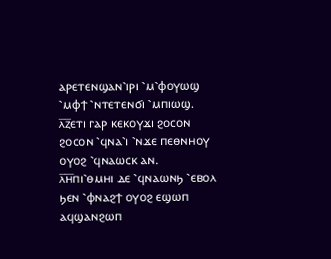ⲁⲣⲉⲧⲉⲛϣⲁⲛ⳿ⲓⲣⲓ ⳿ⲙ⳿ⲫⲟⲩⲱϣ ⳿ⲙⲫϯ ⳿ⲛⲧⲉⲧⲉⲛϭⲓ ⳿ⲙⲡⲓⲱϣ.
ⲗ̅ⲍ̅ⲉⲧⲓ ⲅⲁⲣ ⲕⲉⲕⲟⲩϫⲓ ϩⲟⲥⲟⲛ ϩⲟⲥⲟⲛ ⳿ϥⲛⲁ⳿ⲓ ⳿ⲛϫⲉ ⲡⲉⲑⲛⲏⲟⲩ ⲟⲩⲟϩ ⳿ϥⲛⲁⲱⲥⲕ ⲁⲛ.
ⲗ̅ⲏ̅ⲡⲓ⳿ⲑⲙⲏⲓ ⲇⲉ ⳿ϥⲛⲁⲱⲛϧ ⳿ⲉⲃⲟⲗ ϧⲉⲛ ⳿ⲫⲛⲁϩϯ ⲟⲩⲟϩ ⲉϣⲱⲡ ⲁϥϣⲁⲛϩⲱⲡ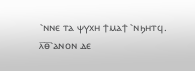⳿ⲛⲛⲉ ⲧⲁ ⲯⲩⲭⲏ ϯⲙⲁϯ ⳿ⲛϧⲏⲧϥ.
ⲗ̅ⲑ̅⳿ⲁⲛⲟⲛ ⲇⲉ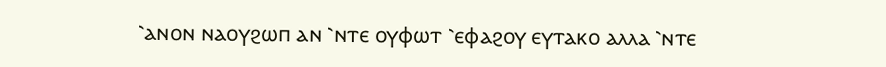⳿ⲁⲛⲟⲛ ⲛⲁⲟⲩϩⲱⲡ ⲁⲛ ⳿ⲛⲧⲉ ⲟⲩⲫⲱⲧ ⳿ⲉⲫⲁϩⲟⲩ ⲉⲩⲧⲁⲕⲟ ⲁⲗⲗⲁ ⳿ⲛⲧⲉ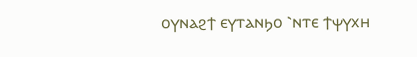ⲟⲩⲛⲁϩϯ ⲉⲩⲧⲁⲛϧⲟ ⳿ⲛⲧⲉ ϯⲯⲩⲭⲏ